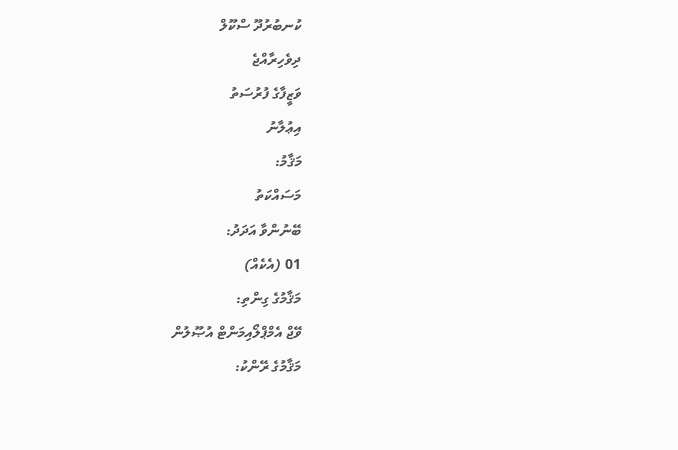ކުނބުރުދޫ ސްކޫލް
ދިވެހިރާއްޖެ
ވަޒީފާގެ ފުރުސަތު
އިޢުލާނު
މަޤާމު:
މަސައްކަތު
ބޭނުންވާ އަދަދު:
01 (އެކެއް)
މަޤާމުގެ ގިންތި:
ވޭޖް އެމްޕްލޯއިމަންޓް އުޞޫލުން
މަޤާމުގެ ރޭންކު: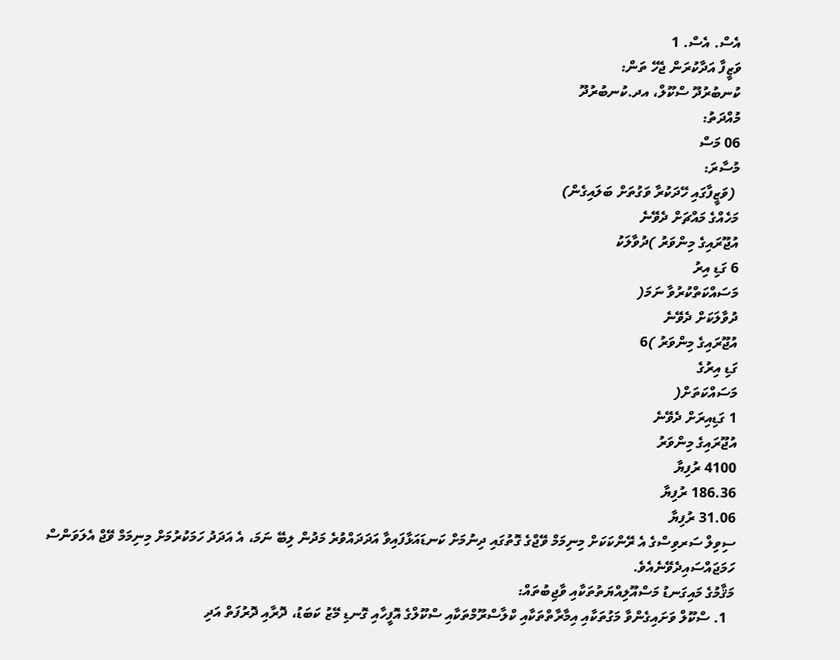އެސް. އެސް. 1
ވަޒީފާ އަދާކުރަން ޖެހޭ ތަން:
ކުނބުރުދޫ ސްކޫލް، އދ.ކުނބުރުދޫ
މުއްދަތު:
06 މަސް
މުސާރަ:
 (ވަޒީފާގައި ހޭދަކުރާ ވަގުތަށް ބަލައިގެން)
މަހެއްގެ މައްޗަށް ދެވޭނެ
އުޖޫރައިގެ މިންވަރު )ދުވާލަކު
6 ގަޑި އިރު
މަސައްކަތްކުރުވާ ނަމަ(
ދުވާލަކަށް ދެވޭނެ
އުޖޫރައިގެ މިންވަރު )6
ގަޑި އިރުގެ
މަސައްކަތަށް(
1 ގަޑިއިރަށް ދެވޭނެ
އުޖޫރައިގެ މިންވަރު
4100 ރުފިޔާ
186.36 ރުފިޔާ
31.06 ރުފިޔާ
ސިވިލް ސަރވިސްގެ އެ ރޭންކަކަށް މިނިމަމް ވޭޖްގެ ގޮތުގައި ދިނުމަށް ކަނޑައަޅާފައިވާ އަދަދައްވުރެ މަދުން ލިބޭ ނަމަ، އެ އަދަދު ހަމަކުރުމަށް މިނިމަމް ވޭޖް އެލަވަންސް ހަމަޖައްސައިދެވޭނެއެވެ.
މަޤާމުގެ މައިގަނޑު މަސްއޫލިއްޔަތުތަކާއި ވާޖިބުތައް:
  1. ސްކޫލް ވަށައިގެންވާ މަގުތަކާއި އިމާރާތްތަކާއި ކްލާސްރޫމްތަކާއި ސްކޫލްގެ އޮފީހާއި ގޮނޑި މޭޒު ކަބަޑު، ދޮރާއި ދޮރުފަތް އަދި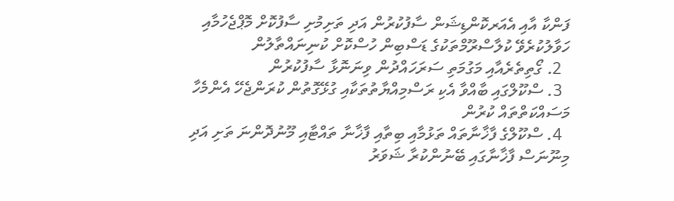ފަންކާ އާއި އެއަރކޮންޑިޝަން ސާފުކުރުން އަދި ތަށިމުށި ސާފުކޮށް މޮޕްޖެހުމާއި ހަވާލުކުރެވޭ ކުލާސްރޫމްތަކުގެ ޑަސްބިން ހުސްކޮށް ކުނިނައްތާލުން
  2. ގޯތިތެރެއާއި މަގުމަތި ސަރަހައްދުން ވިނަނޮޅާ ސާފުކުރުން
  3. ސްކޫލްގައި ބާއްވާ އެކި ރަސްމިއްޔާތުތަކާއި ގުޅޭގޮތުން ކުރަންޖެހޭ އެންމެހާ މަސައްކަތްތައް ކުރުން
  4. ސްކޫލްގެ ފާޚާނާތައް ތަޅުމާއި ބިތާއި ފާޚާނާ ތައްޓާއި މޫނުދޮންނަ ތަށި އަދި މިނޫނަސް ފާޚާނާގައި ބޭނުންކުރާ ޝަވަރު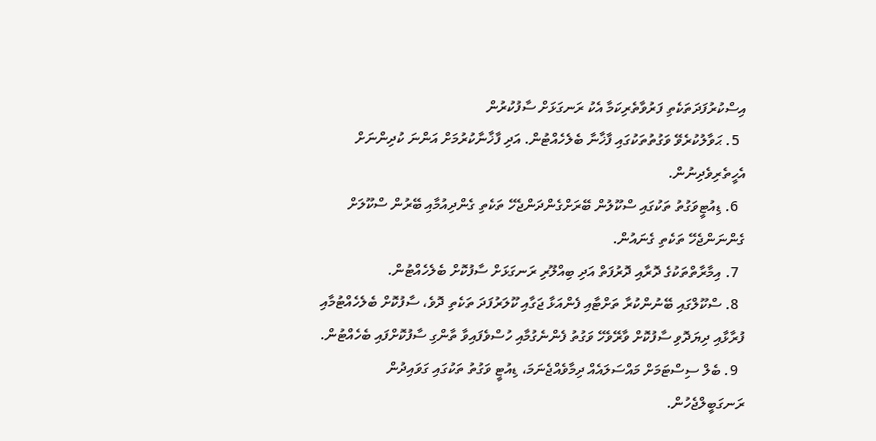އިސްކުރުފަދަތަކެތި ފަރުވާތެރިކަމާ އެކު ރަނގަޅަށް ސާފުކުރުން
  5. ޙަވާލުކުރެވޭ ވަގުތުތަކުގައި ފާޚާނާ ބެލެހެއްޓުން. އަދި ފާޚާނާކުރުމަށް އަންނަ ކުދިންނަށް އެހީތެރިވެދިނުން.
  6. ޑިއުޓީވަގުތު ތަކުގައި ސްކޫލުން ބޭރަށްގެންދަންޖެހޭ ތަކެތި ގެންދިއުމާއި ބޭރުން ސްކޫލަށް ގެންނަންޖެހޭ ތަކެތި ގެނައުން.
  7. އިމާރާތްތަކުގެ ދޮރާއި ދޮރުފަތް އަދި ބިއްލޫރި ރަނގަޅަށް ސާފުކޮށް ބެލެހެއްޓުން.
  8. ސްކޫލްގައި ބޭނުންކުރާ ތަށްޓާއި ފެންއަޅާ ޖަގާއި ކޫލަރުފަދަ ތަކެތި ދޮވެ، ސާފުކޮށް ބެލެހެއްޓުމާއި ފުރާޅާއި ދިޔަދޮވި ސާފުކޮށް ވާރޭވެހޭ ވަގުތު ފެންނެގުމާއި ހުސްވެފައިވާ ތާންގި ސާފުކޮށްފައި ބެހެއްޓުން.
  9. ބެލް ސިސްޓަމަށް މައްސަލައެއް ދިމާވެއްޖެނަމަ، ޑިއުޓީ ވަގުތު ތަކުގައި ގަވައިދުން ރަނގަބީލްޖެހުން.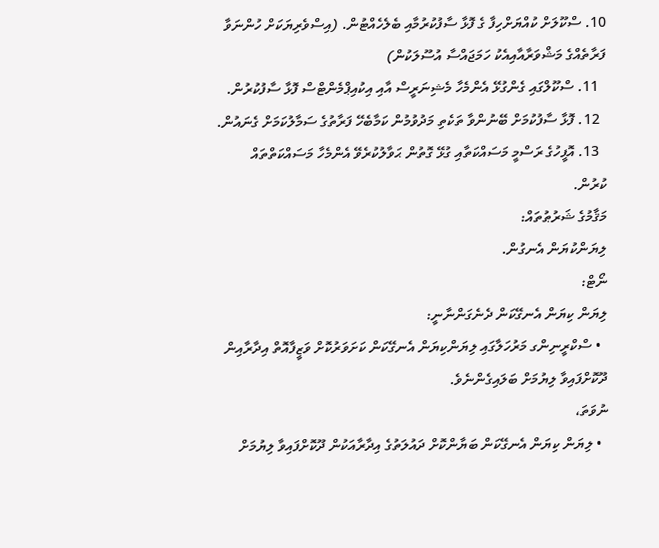10. ސްކޫލަށް ކުއްޔަށްހިފާ ގެ ފޮޅާ ސާފުކުރުމާއި ބެލެހެއްޓުން. (އިސްވެރިޔަކަށް ހުންނަވާ ފަރާތެއްގެ މަޝްވަރާއާއިއެކު ހަމަޖައްސާ އުސޫލަކުން)
  11. ސްކޫލްގައި ގެންގުޅޭ އެންމެހާ މެޝިނަރީސް އާއި އިކުއިޕްމެންޓްސް ފޮޅާ ސާފުކުރުން.
  12. ފޮޅާ ސާފުކުމަށް ބޭނުންވާ ތަކެތި މަދުވުމުން ކަމާބެހޭ ފަރާތުގެ ސަމާލުކަމަށް ގެނައުން.
  13. އޮފީހުގެ ރަސްމީ މަސައްކަތާއި ގުޅޭ ގޮތުން ޙަވާލުކުރެވޭ އެންމެހާ މަސައްކަތްތައް ކުރުން.
މަޤާމުގެ ޝަރުޠުތައް:
ލިޔަންކުޔަން އެނގުން.
ނޯޓް:
ލިޔަން ކިޔަން އެނގޭކަން ދެނެގަންނާނީ:
  • ސްކްރީނިންގ މަރުހަލާގައި ލިޔަންކިޔަން އެނގޭކަން ކަށަވަރުކޮށް ވަޒީފާއޮތް އިދާރާއިން ދޫކޮށްފައިވާ ލިޔުމަށް ބަލައިގެންނެވެ.
ނުވަތަ،
  • ލިޔަން ކިޔަން އެނގޭކަން ބަޔާންކޮށް ދައުލަތުގެ އިދާރާއަކުން ދޫކޮށްފައިވާ ލިޔުމަށް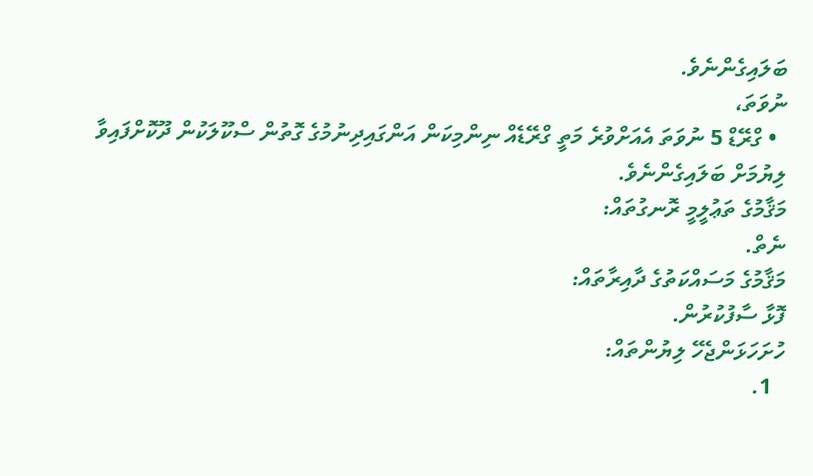ބަލައިގެންނެވެ.
ނުވަތަ،
  • ގްރޭޑް 5 ނުވަތަ އެއަށްވުރެ މަތީ ގްރޭޑެއް ނިންމިކަން އަންގައިދިނުމުގެ ގޮތުން ސްކޫލަކުން ދޫކޮށްފައިވާ ލިޔުމަށް ބަލައިގެންނެވެ.
މަޤާމުގެ ތަޢުލީމީ ރޮނގުތައް:
ނެތް.
މަޤާމުގެ މަސައްކަތުގެ ދާއިރާތައް:
ފޮޅާ ސާފުކުރުން.
ހުށަހަޅަންޖެހޭ ލިޔުންތައް:
  1.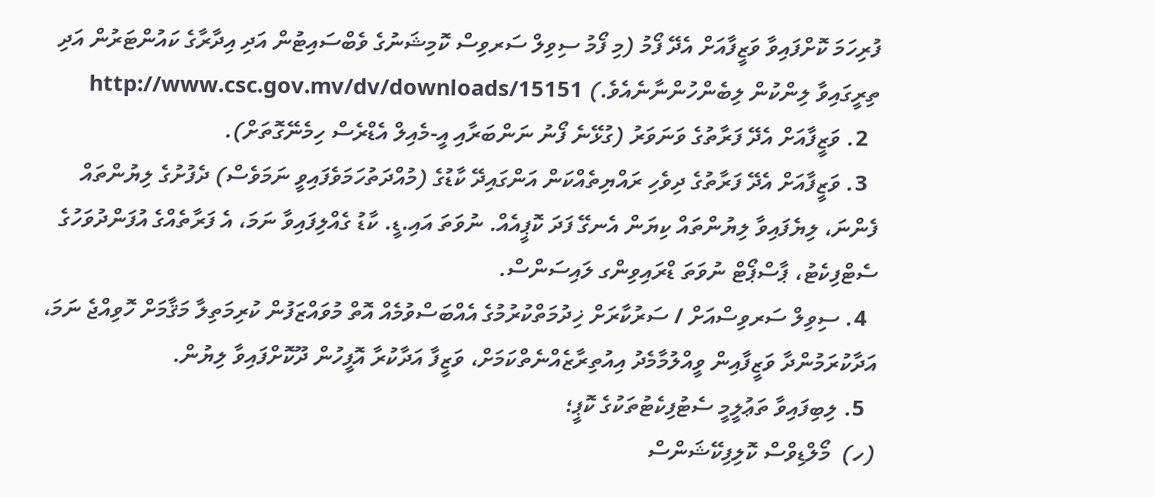ފުރިހަމަ ކޮށްފައިވާ ވަޒީފާއަށް އެދޭ ފޯމު (މި ފޯމު ސިވިލް ސަރވިސް ކޮމިޝަނުގެ ވެބްސައިޓުން އަދި އިދާރާގެ ކައުންޓަރުން އަދި ތިރީގައިވާ ލިންކުން ލިބެންހުންނާނެއެވެ.) http://www.csc.gov.mv/dv/downloads/15151
  2. ވަޒީފާއަށް އެދޭ ފަރާތުގެ ވަނަވަރު (ގުޅޭނެ ފޯނު ނަންބަރާއި އީ-މެއިލް އެޑްރެސް ހިމެނޭގޮތަށް).
  3. ވަޒީފާއަށް އެދޭ ފަރާތުގެ ދިވެހި ރައްޔިތެއްކަން އަންގައިދޭ ކާޑުގެ (މުއްދަތުހަމަވެފައިވީ ނަމަވެސް) ދެފުށުގެ ލިޔުންތައް ފެންނަ، ލިޔެފައިވާ ލިޔުންތައް ކިޔަން އެނގޭ ފަދަ ކޮޕީއެއް. ނުވަތަ އައި.ޑީ. ކާޑު ގެއްލިފައިވާ ނަމަ، އެ ފަރާތެއްގެ އުފަންދުވަހުގެ ސެޓްފިކެޓު، ޕާސްޕޯޓް ނުވަތަ ޑްރައިވިންގ ލައިސަންސް.
  4. ސިވިލް ސަރވިސްއަށް / ސަރުކާރަށް ޚިދުމަތްކުރުމުގެ އެއްބަސްވުމެއް އޮތް މުވައްޒަފުން ކުރިމަތިލާ މަޤާމަށް ހޮވިއްޖެ ނަމަ، އަދާކުރަމުންދާ ވަޒީފާއިން ވީއްލުމާމެދު އިއުތިރާޒެއްނެތްކަމަށް، ވަޒީފާ އަދާކުރާ އޮފީހުން ދޫކޮށްފައިވާ ލިޔުން.
  5. ލިބިފައިވާ ތަޢުލީމީ ސެޓުފިކެޓުތަކުގެ ކޮޕީ؛
(ހ)  މޯލްޑިވްސް ކޮލިފިކޭޝަންސް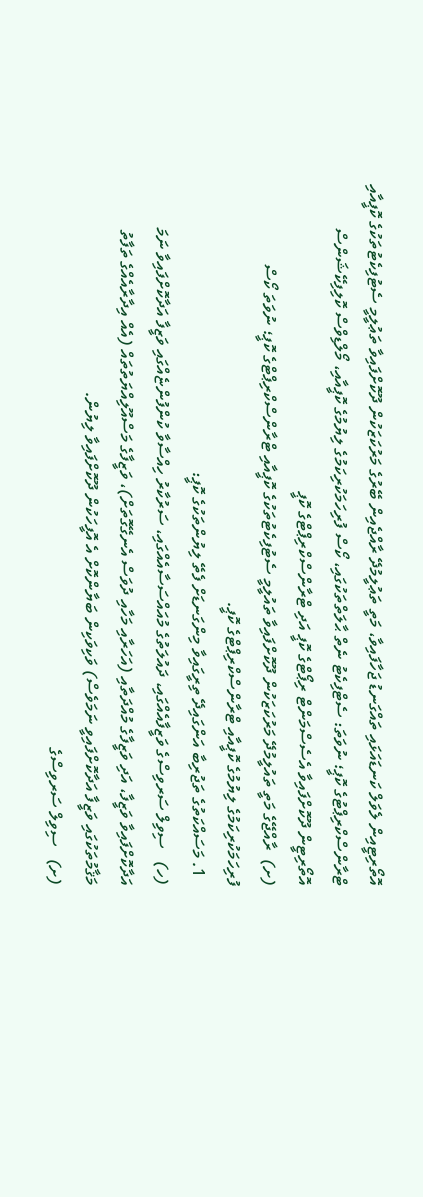އޮތޯރިޓީއިން ލެވަލް ކަނޑައަޅައި ތައްގަނޑު ޖަހާފައިވާ، މަތީ ތަޢުލީމުދޭ ރާއްޖެއިން ބޭރުގެ މަރުކަޒަކުން ދޫކޮށްފައިވާ ތަޢުލީމީ ސެޓުފިކެޓުތަކުގެ ކޮޕީއާއި ޓްރާންސްކްރިޕްޓުގެ ކޮޕީ؛ ނުވަތަ: ސެޓްފިކެޓު ނެތް ޙާލަތްތަކުގައި، ކޯސް ފުރިހަމަކުރިކަމުގެ ލިޔުމުގެ ކޮޕީއާއި، މޯލްޑިވްސް ކޮލިފިކޭޝަންސް އޮތޯރިޓީން ދޫކޮށްފައިވާ އެސެސްމަންޓް ރިޕޯޓްގެ ކޮޕީ އަދި ޓްރާންސްކްރިޕްޓްގެ ކޮޕީ
(ށ)  ރާއްޖޭގެ މަތީ ތައުލީމުދޭ މަރުކަޒަކުން ދޫކޮށްފައިވާ ތައުލީމީ ސެޓުފިކެޓުތަކުގެ ކޮޕީއާއި ޓްރާންސްކްރިޕްޓްގެ ކޮޕީ؛ ނުވަތަ ކޯސް ފުރިހަމަކުރިކަމުގެ ލިޔުމުގެ ކޮޕީއާއި ޓްރާންސްކްރިޕްޓްގެ ކޮޕީ.
  1. މަސައްކަތުގެ ތަޖުރިބާ އަންގައިދޭ ތިރީގައިވާ މިންގަނޑަށް ފެތޭ ލިޔުންތަކުގެ ކޮޕީ:
(ހ)   ސިވިލް ސަރވިސްގެ ވަޒީފާއެއްގައި، ދައުލަތުގެ މުއައްސަސާއެއްގައި، ސަރުކާރު ހިއްސާވާ ކުންފުންޏެއްގައި ވަޒީފާ އަދާކޮށްފައިވާ ނަމަ އަދާކޮށްފައިވާ ވަޒީފާ، އަދި ވަޒީފާގެ މުއްދަތާއި (އަހަރާއި މަހާއި ދުވަސް އެނގޭގޮތަށް)، ވަޒީފާގެ މަސްއޫލިއްޔަތުތައް (އެއް އިދާރާއެއްގެ ތަފާތު މަޤާމުތަކުގައި ވަޒީފާ އަދާކޮށްފައިވީ ނަމަވެސް) ވަކިވަކިން ބަޔާންކޮށް އެ އޮފީހަކުން ދޫކޮށްފައިވާ ލިޔުން.
(ށ)   ސިވިލް ސަރވިސްގެ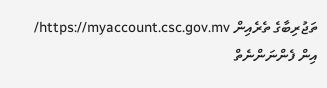ތަޖުރިބާގެ ތެރެއިން https://myaccount.csc.gov.mv/ އިން ފެންނަންނެތް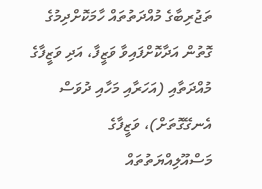ތަޖުރިބާގެ މުއްދަތުތައް ހާމަކޮށްދިމުގެ ގޮތުން އަދާކޮށްފައިވާ ވަޒީފާ، އަދި ވަޒީފާގެ މުއްދަތާއި (އަހަރާއި މަހާއި ދުވަސް އެނގޭގޮތަށް)، ވަޒީފާގެ މަސްއޫލިއްޔަތުތައް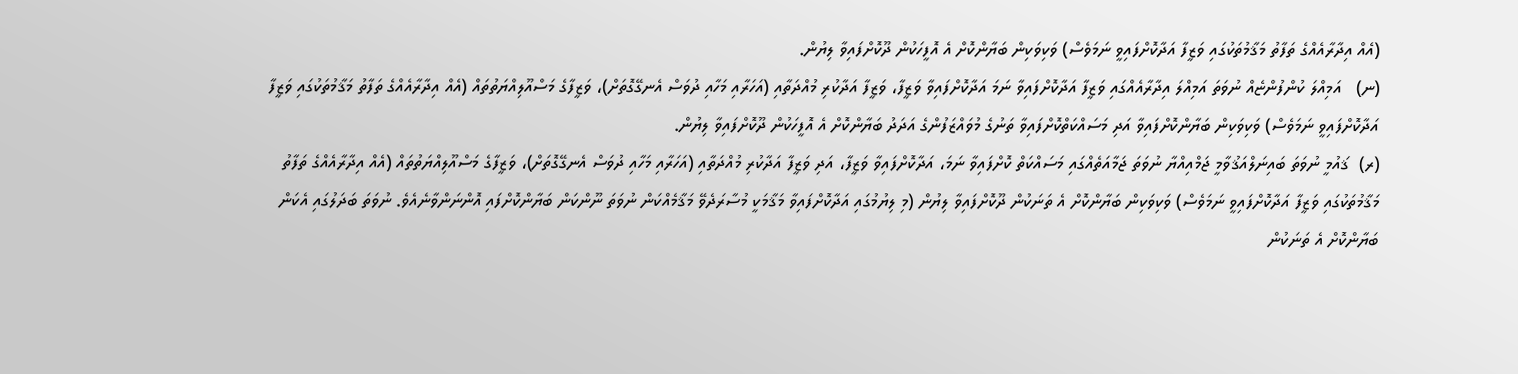(އެއް އިދާރާއެއްގެ ތަފާތު މަޤާމުތަކުގައި ވަޒީފާ އަދާކޮށްފައިވީ ނަމަވެސް) ވަކިވަކިން ބަޔާންކޮށް އެ އޮފީހަކުން ދޫކޮށްފައިވާ ލިޔުން.
(ނ)   އަމިއްލަ ކުންފުންޏެއް ނުވަތަ އަމިއްލަ އިދާރާއެއްގައި ވަޒީފާ އަދާކޮށްފައިވާ ނަމަ އަދާކޮށްފައިވާ ވަޒީފާ، ވަޒީފާ އަދާކުރި މުއްދަތާއި (އަހަރާއި މަހާއި ދުވަސް އެނގޭގޮތަށް)، ވަޒީފާގެ މަސްއޫލިއްޔަތުތައް (އެއް އިދާރާއެއްގެ ތަފާތު މަޤާމުތަކުގައި ވަޒީފާ އަދާކޮށްފައިވީ ނަމަވެސް) ވަކިވަކިން ބަޔާންކޮށްފައިވާ އަދި މަސައްކަތްކޮށްފައިވާ ތަނުގެ މުވައްޒަފުންގެ އަދަދު ބަޔާންކޮށް އެ އޮފީހަކުން ދޫކޮށްފައިވާ ލިޔުން.
(ރ)  ޤައުމީ ނުވަތަ ބައިނަލްއަޤުވާމީ ޖަމްއިއްޔާ ނުވަތަ ޖަމާއަތެއްގައި މަސައްކަތް ކޮށްފައިވާ ނަމަ، އަދާކޮށްފައިވާ ވަޒީފާ، އަދި ވަޒީފާ އަދާކުރި މުއްދަތާއި (އަހަރާއި މަހާއި ދުވަސް އެނގޭގޮތަށް)، ވަޒީފާގެ މަސްއޫލިއްޔަތުތައް (އެއް އިދާރާއެއްގެ ތަފާތު މަޤާމުތަކުގައި ވަޒީފާ އަދާކޮށްފައިވީ ނަމަވެސް) ވަކިވަކިން ބަޔާންކޮށް އެ ތަނަކުން ދޫކޮށްފައިވާ ލިޔުން (މި ލިޔުމުގައި އަދާކޮށްފައިވާ މަޤާމަކީ މުސާރަދެވޭ މަޤާމެއްކަން ނުވަތަ ނޫންކަން ބަޔާންކޮށްފައި އޮންނަންވާނެއެވެ. ނުވަތަ ބަދަލުގައި އެކަން ބަޔާންކޮށް އެ ތަނަކުން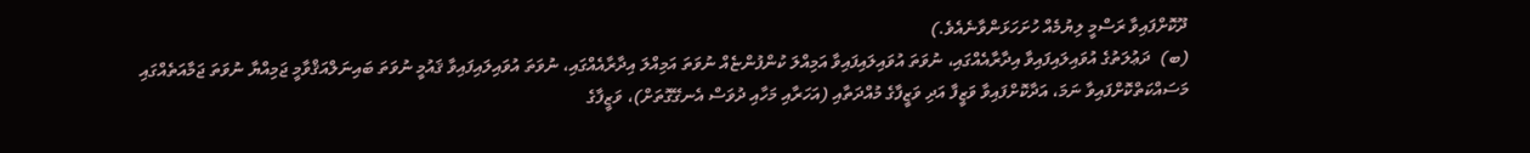ދޫކޮށްފައިވާ ރަސްމީ ލިޔުމެއް ހުށަހަޅަންވާނެއެވެ.)
(ބ)  ދަޢުލަތުގެ އުވައިލައިފައިވާ އިދާރާއެއްގައި، ނުވަތަ އުވައިލައިފައިވާ އަމިއްލަ ކުންފުންޏެއް ނުވަތަ އަމިއްލަ އިދާރާއެއްގައި، ނުވަތަ އުވައިލައިފައިވާ ޤައުމީ ނުވަތަ ބައިނަލްއަޤްވާމީ ޖަމިއްޔާ ނުވަތަ ޖަމާއަތެއްގައި މަސައްކަތްކޮށްފައިވާ ނަމަ، އަދާކޮށްފައިވާ ވަޒީފާ އަދި ވަޒީފާގެ މުއްދަތާއި (އަހަރާއި މަހާއި ދުވަސް އެނގޭގޮތަށް)، ވަޒީފާގެ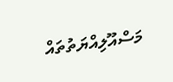މަސްއޫލިއްޔަތުތައް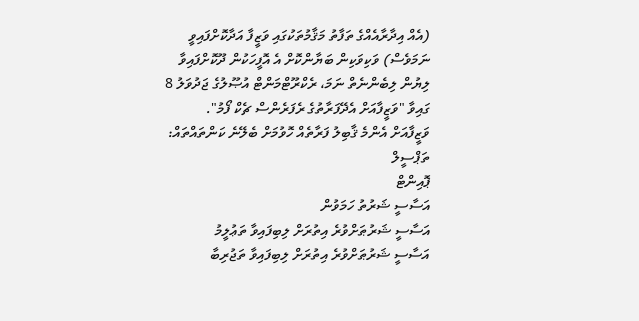(އެއް އިދާރާއެއްގެ ތަފާތު މަޤާމުތަކުގައި ވަޒީފާ އަދާކޮށްފައިވީ ނަމަވެސް) ވަކިވަކިން ބަޔާންކޮށް އެ އޮފީހަކުން ދޫކޮށްފައިވާ ލިޔުން ލިބެންނެތް ނަމަ، ރެކްރޫޓްމަންޓް އުޞޫލުގެ ޖަދުވަލު 8 ގައިވާ "ވަޒީފާއަށް އެދޭފަރާތުގެ ރެފަރެންސް ޗެކް ފޯމު".
ވަޒީފާއަށް އެންމެ ޤާބިލު ފަރާތެއް ހޮވުމަށް ބެލޭނެ ކަންތައްތައް:
ތަޕްސީލް
ޕޮއިންޓް
އަސާސީ ޝަރުތު ހަމަވުން
އަސާސީ ޝަރުޠަށްވުރެ އިތުރަށް ލިބިފައިވާ ތަޢުލީމު
އަސާސީ ޝަރުޠަށްވުރެ އިތުރަށް ލިބިފައިވާ ތަޖުރިބާ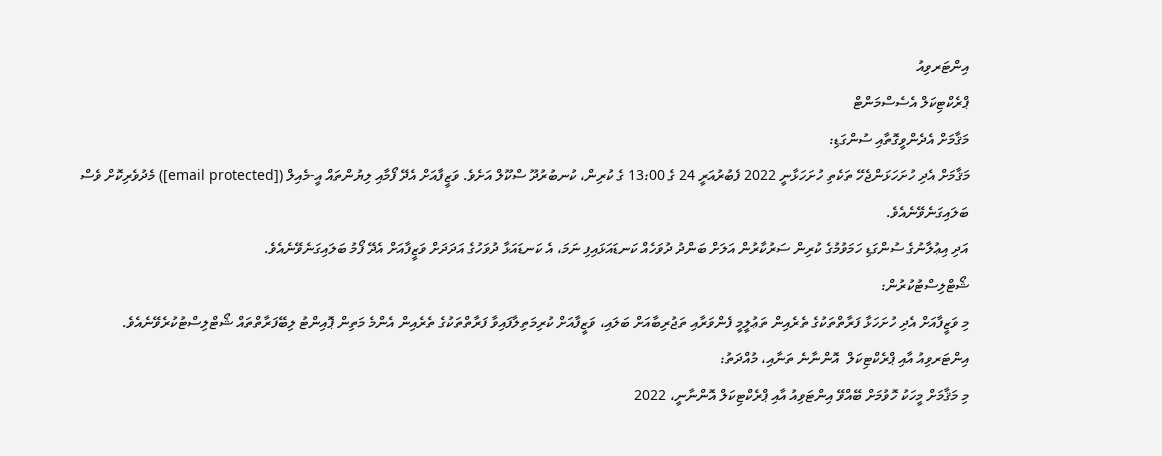އިންޓަރވިއު
ޕްރެކްޓިކަލް އެސެސްމަންޓް
މަޤާމަށް އެދެންވީގޮތާއި ސުންގަޑި:
މަޤާމަށް އެދި ހުށަހަޅަންޖެހޭ ތަކެތި ހުށަހަޅާނީ 2022 ފެބުރުއަރީ 24 ގެ 13:00 ގެ ކުރިން، ކުނބުރުދޫ ސްކޫލް އަށެވެ. ވަޒީފާއަށް އެދޭ ފޯމާއި ލިޔުންތައް އީ-މެއިލް ([email protected]) މެދުވެރިކޮށް ވެސް ބަލައިގަނެވޭނެއެވެ.
އަދި އިޢުލާނުގެ ސުންގަޑި ހަމަވުމުގެ ކުރިން ސަރުކާރުން އަލަށް ބަންދު ދުވަހެއް ކަނޑައަޅައިފި ނަމަ، އެ ކަނޑައަޅާ ދުވަހުގެ އަދަދަށް ވަޒީފާއަށް އެދޭ ފޯމު ބަލައިގަނެވޭނެއެވެ.
ޝޯޓްލިސްޓުކުރުން:
މި ވަޒީފާއަށް އެދި ހުށަހަޅާ ފަރާތްތަކުގެ ތެރެއިން ތަޢުލީމީ ފެންވަރާއި ތަޖުރިބާއަށް ބަލައި، ވަޒީފާއަށް ކުރިމަތިލާފައިވާ ފަރާތްތަކުގެ ތެރެއިން އެންމެ މަތިން ޕޮއިންޓު ލިބޭފަރާތްތައް ޝޯޓްލިސްޓުކުރެވޭނެއެވެ.
އިންޓަރވިއު އާއި ޕްރެކްޓިކަލް  އޮންނާނެ ތަނާއި، މުއްދަތު:
މި މަޤާމަށް މީހަކު ހޮވުމަށް ބޭއްވޭ އިންޓަވިއު އާއި ޕްރެކްޓިކަލް އޮންނާނީ، 2022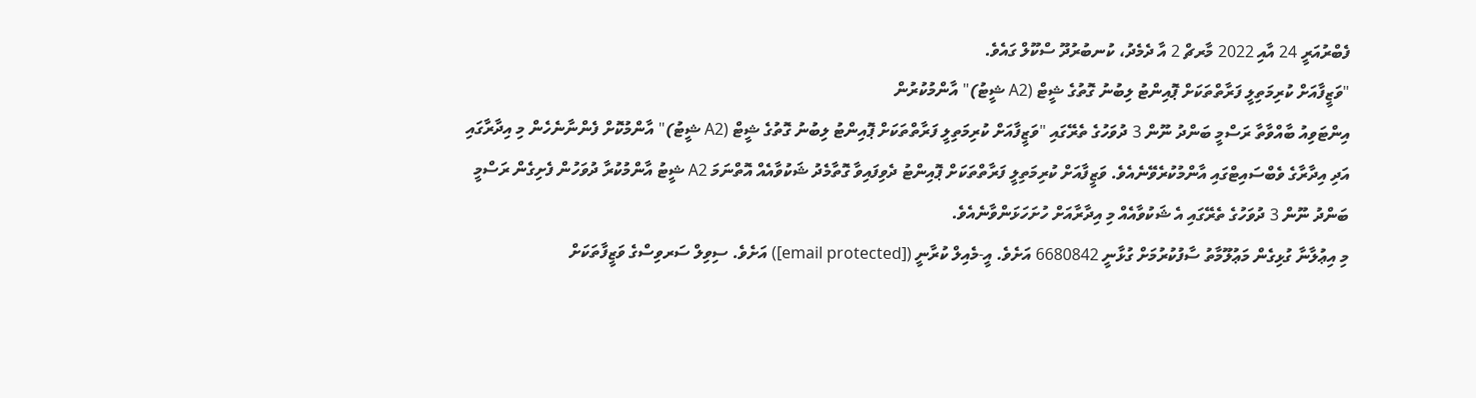ފެބްރުއަރީ 24 އާއި 2022 މާރޗް 2 އާ ދެމެދު، ކުނބުރުދޫ ސްކޫލް ގައެވެ.
"ވަޒީފާއަށް ކުރިމަތިލީ ފަރާތްތަކަށް ޕޮއިންޓު ލިބުނު ގޮތުގެ ޝީޓް (A2 ޝީޓު)" އާންމުކުރުން
އިންޓަވިއު ބާއްވާތާ ރަސްމީ ބަންދު ނޫން 3 ދުވަހުގެ ތެރޭގައި "ވަޒީފާއަށް ކުރިމަތިލީ ފަރާތްތަކަށް ޕޮއިންޓު ލިބުނު ގޮތުގެ ޝީޓް (A2 ޝީޓު)" އާންމުކޮށް ފެންނާނެހެން މި އިދާރާގައި އަދި އިދާރާގެ ވެބްސައިޓްގައި އާންމުކުރެވޭނެއެވެ. ވަޒީފާއަށް ކުރިމަތިލީ ފަރާތްތަކަށް ޕޮއިންޓު ދެވިފައިވާ ގޮތާމެދު ޝަކުވާއެއް އޮތްނަމަ A2 ޝީޓު އާންމުކުރާ ދުވަހުން ފެށިގެން ރަސްމީ ބަންދު ނޫން 3 ދުވަހުގެ ތެރޭގައި އެ ޝަކުވާއެއް މި އިދާރާއަށް ހުށަހަޅަންވާނެއެވެ.
މި އިޢުލާނާ ގުޅިގެން މަޢުލޫމާތު ސާފުކުރުމަށް ގުޅާނީ 6680842 އަށެވެ. އީ-މެއިލް ކުރާނީ ([email protected]) އަށެވެ. ސިވިލް ސަރވިސްގެ ވަޒީފާތަކަށް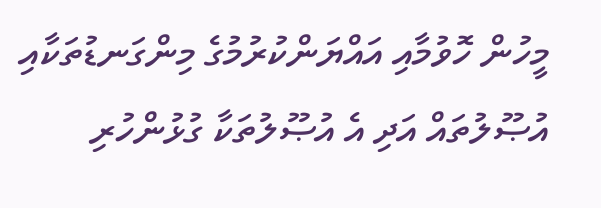މީހުން ހޮވުމާއި އައްޔަންކުރުމުގެ މިންގަނޑުތަކާއި އުޞޫލުތައް އަދި އެ އުޞޫލުތަކާ ގުޅުންހުރި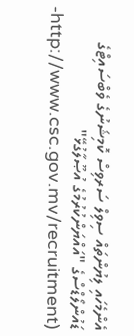އެންމެހައި ލިޔުންތައް ސިވިލް ސަރވިސް ކޮމިޝަނުގެ ވެބްސައިޓްގެ ޑައުންލޯޑްސްގެ "އައްޔަންކުރުމުގެ އުޞޫލާގުޅޭ" (http://www.csc.gov.mv/recruitment-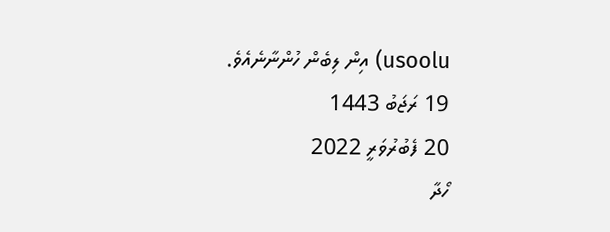usoolu) އިން ލިބެން ހުންނާނެއެވެ.
19 ރަޖަބު 1443
20 ފެބުރުވަރީ 2022
ހޯދާ